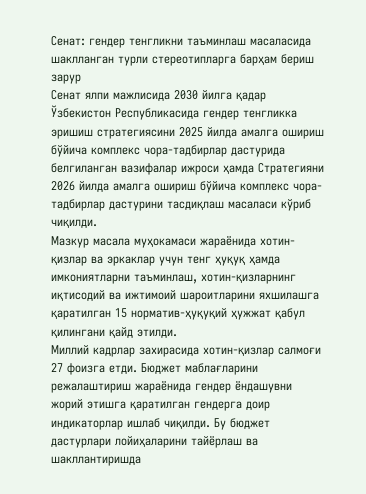Сенат: гендер тенгликни таъминлаш масаласида шаклланган турли стереотипларга барҳам бериш зарур
Сенат ялпи мажлисида 2030 йилга қадар Ўзбекистон Республикасида гендер тенгликка эришиш стратегиясини 2025 йилда амалга ошириш бўйича комплекс чора-тадбирлар дастурида белгиланган вазифалар ижроси ҳамда Стратегияни 2026 йилда амалга ошириш бўйича комплекс чора-тадбирлар дастурини тасдиқлаш масаласи кўриб чиқилди.
Мазкур масала муҳокамаси жараёнида хотин-қизлар ва эркаклар учун тенг ҳуқуқ ҳамда имкониятларни таъминлаш, хотин-қизларнинг иқтисодий ва ижтимоий шароитларини яхшилашга қаратилган 15 норматив-ҳуқуқий ҳужжат қабул қилингани қайд этилди.
Миллий кадрлар захирасида хотин-қизлар салмоғи 27 фоизга етди. Бюджет маблағларини режалаштириш жараёнида гендер ёндашувни жорий этишга қаратилган гендерга доир индикаторлар ишлаб чиқилди. Бу бюджет дастурлари лойиҳаларини тайёрлаш ва шакллантиришда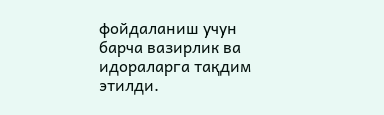фойдаланиш учун барча вазирлик ва идораларга тақдим этилди.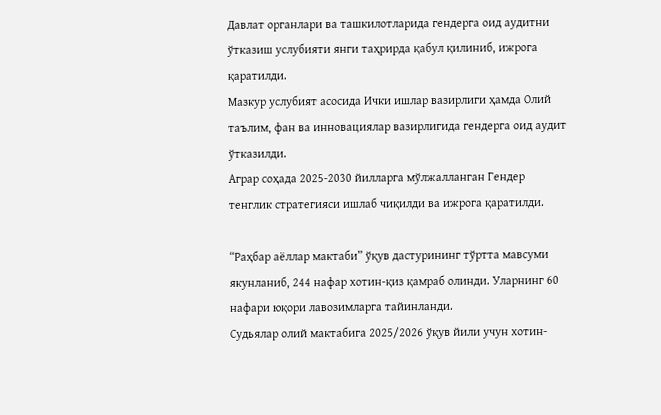Давлат органлари ва ташкилотларида гендерга оид аудитни ўтказиш услубияти янги таҳрирда қабул қилиниб, ижрога қаратилди.
Мазкур услубият асосида Ички ишлар вазирлиги ҳамда Олий таълим, фан ва инновациялар вазирлигида гендерга оид аудит ўтказилди.
Аграр соҳада 2025-2030 йилларга мўлжалланган Гендер тенглик стратегияси ишлаб чиқилди ва ижрога қаратилди.

“Раҳбар аёллар мактаби” ўқув дастурининг тўртта мавсуми якунланиб, 244 нафар хотин-қиз қамраб олинди. Уларнинг 60 нафари юқори лавозимларга тайинланди.
Судьялар олий мактабига 2025/2026 ўқув йили учун хотин-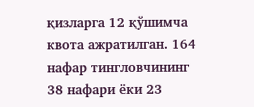қизларга 12 қўшимча квота ажратилган. 164 нафар тингловчининг 38 нафари ёки 23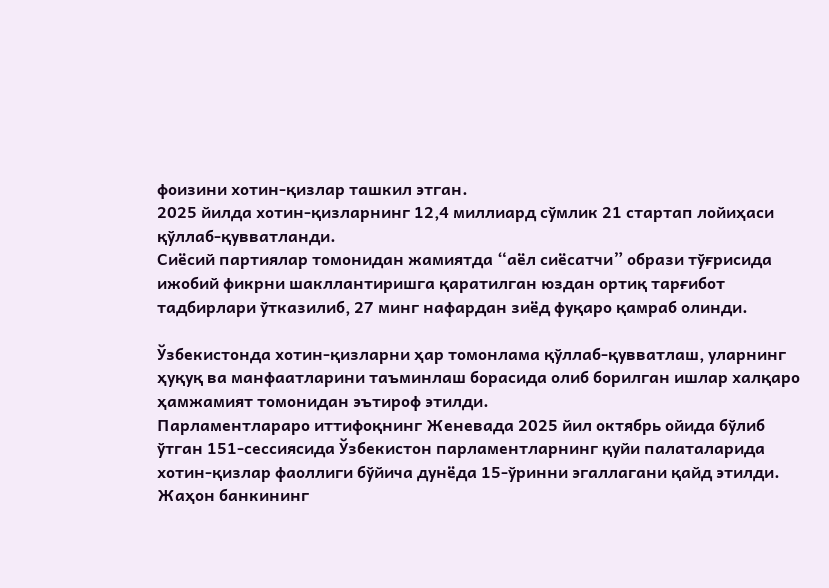фоизини хотин-қизлар ташкил этган.
2025 йилда хотин-қизларнинг 12,4 миллиард сўмлик 21 стартап лойиҳаси қўллаб-қувватланди.
Сиёсий партиялар томонидан жамиятда “аёл сиёсатчи” образи тўғрисида ижобий фикрни шакллантиришга қаратилган юздан ортиқ тарғибот тадбирлари ўтказилиб, 27 минг нафардан зиёд фуқаро қамраб олинди.

Ўзбекистонда хотин-қизларни ҳар томонлама қўллаб-қувватлаш, уларнинг ҳуқуқ ва манфаатларини таъминлаш борасида олиб борилган ишлар халқаро ҳамжамият томонидан эътироф этилди.
Парламентлараро иттифоқнинг Женевада 2025 йил октябрь ойида бўлиб ўтган 151-сессиясида Ўзбекистон парламентларнинг қуйи палаталарида хотин-қизлар фаоллиги бўйича дунёда 15-ўринни эгаллагани қайд этилди.
Жаҳон банкининг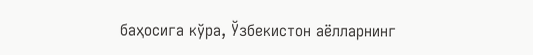баҳосига кўра, Ўзбекистон аёлларнинг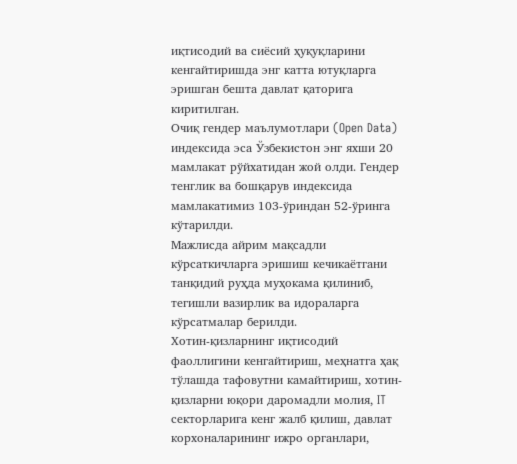иқтисодий ва сиёсий ҳуқуқларини кенгайтиришда энг катта ютуқларга эришган бешта давлат қаторига киритилган.
Очиқ гендер маълумотлари (Open Data) индексида эса Ўзбекистон энг яхши 20 мамлакат рўйхатидан жой олди. Гендер тенглик ва бошқарув индексида мамлакатимиз 103-ўриндан 52-ўринга кўтарилди.
Мажлисда айрим мақсадли кўрсаткичларга эришиш кечикаётгани танқидий руҳда муҳокама қилиниб, тегишли вазирлик ва идораларга кўрсатмалар берилди.
Хотин-қизларнинг иқтисодий фаоллигини кенгайтириш, меҳнатга ҳақ тўлашда тафовутни камайтириш, хотин-қизларни юқори даромадли молия, IT секторларига кенг жалб қилиш, давлат корхоналарининг ижро органлари,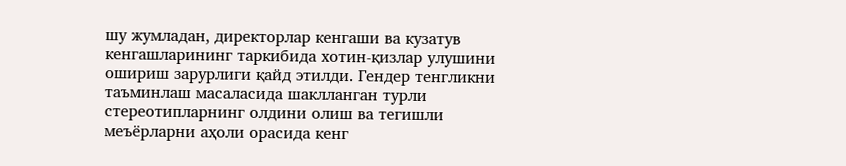шу жумладан, директорлар кенгаши ва кузатув кенгашларининг таркибида хотин-қизлар улушини ошириш зарурлиги қайд этилди. Гендер тенгликни таъминлаш масаласида шаклланган турли стереотипларнинг олдини олиш ва тегишли меъёрларни аҳоли орасида кенг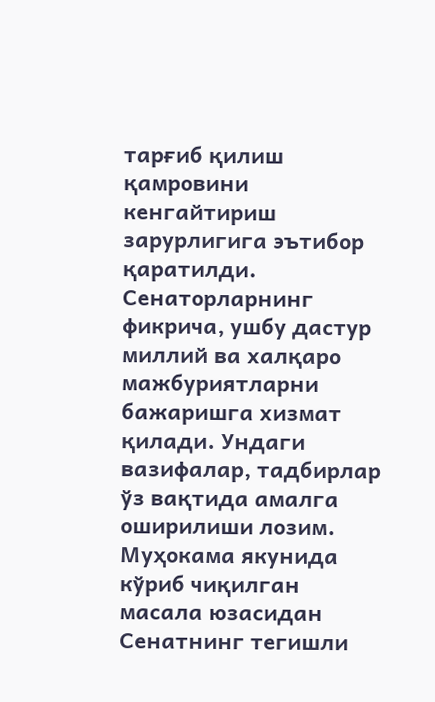тарғиб қилиш қамровини кенгайтириш зарурлигига эътибор қаратилди.
Сенаторларнинг фикрича, ушбу дастур миллий ва халқаро мажбуриятларни бажаришга хизмат қилади. Ундаги вазифалар, тадбирлар ўз вақтида амалга оширилиши лозим.
Муҳокама якунида кўриб чиқилган масала юзасидан Сенатнинг тегишли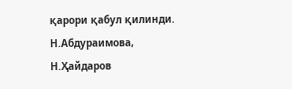қарори қабул қилинди.
Н.Абдураимова,
Н.Ҳайдаров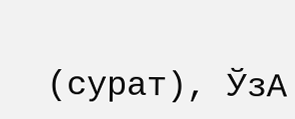(сурат), ЎзА